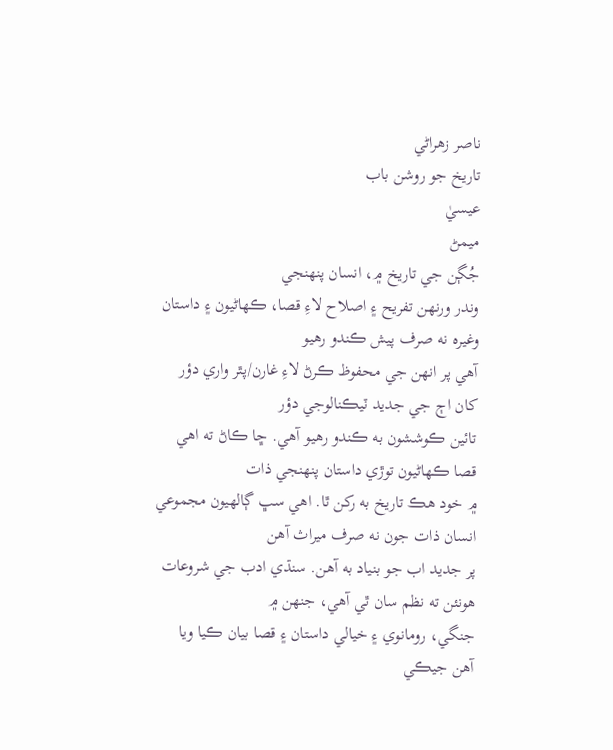ناصر زهراڻي
تاريخ جو روشن باب
عيسيٰ
ميمڻ
جُڳن جي تاريخ ۾، انسان پنهنجي
وندر ورنهن تفريح ۽ اصلاح لاءِ قصا، ڪهاڻيون ۽ داستان وغيره نه صرف پيش ڪندو رهيو
آهي پر انهن جي محفوظ ڪرڻ لاءِ غارن/پٿر واري دؤر کان اڄ جي جديد ٽيڪنالوجي دؤر
تائين ڪوششون به ڪندو رهيو آهي. ڇا ڪاڻ ته اهي قصا ڪهاڻيون توڙي داستان پنهنجي ذات
۾ خود هڪ تاريخ به رکن ٿا. اهي سڀ ڳالهيون مجموعي انسان ذات جون نه صرف ميراث آهن
پر جديد اب جو بنياد به آهن. سنڌي ادب جي شروعات هونئن ته نظم سان ٿي آهي، جنهن ۾
جنگي، رومانوي ۽ خيالي داستان ۽ قصا بيان ڪيا ويا آهن جيڪي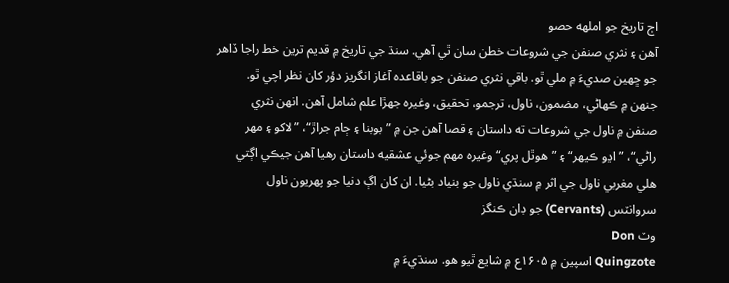اڄ تاريخ جو املهه حصو
آهن ۽ نثري صنفن جي شروعات خطن سان ٿي آهي. سنڌ جي تاريخ ۾ قديم ترين خط راجا ڏاهر
جو ڇهين صديءَ ۾ ملي ٿو. باقي نثري صنفن جو باقاعده آغاز انگريز دؤر کان نظر اچي ٿو.
جنهن ۾ ڪهاڻي، مضمون، ناول، ترجمو، تحقيق، وغيره جهڙا علم شامل آهن. انهن نثري
صنفن ۾ ناول جي شروعات ته داستان ۽ قصا آهن جن ۾ ”بوبنا ۽ ڄام جراڙ“، ”لاکو ۽ مهر
راڻي“، ”اڍو ڪيهر“ ۽ ”هوٿل پري“ وغيره مهم جوئي عشقيه داستان رهيا آهن جيڪي اڳتي
هلي مغربي ناول جي اثر ۾ سنڌي ناول جو بنياد بڻيا. ان کان اڳ دنيا جو پهريون ناول
سروانٽس (Cervants) جو ڊان ڪنگز
وٽ Don
Quingzote اسپين ۾ ۱۶۰۵ع ۾ شايع ٿيو هو. سنڌيءَ ۾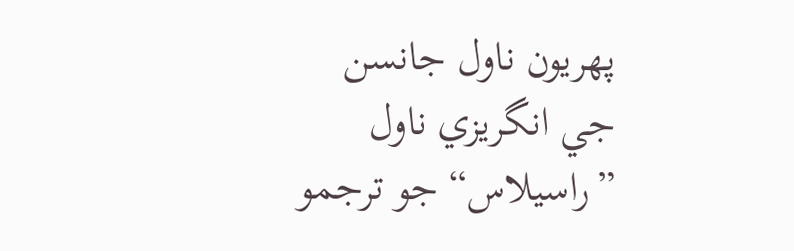پهريون ناول جانسن جي انگريزي ناول ”راسيلاس“ جو ترجمو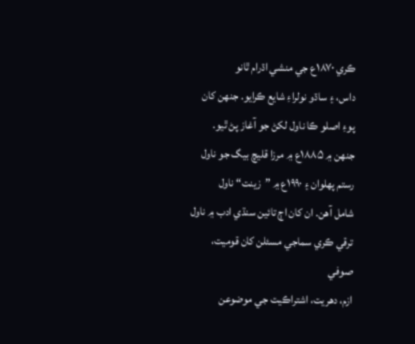ڪري ۱۸۷۰ع جي منشي اڌرام ٿانو
داس، ۽ ساڌو نولراءِ شايع ڪرايو. جنهن کان پوءِ اصلو ڪا ناول لکڻ جو آغاز پڻ ٿيو.
جنهن ۾ ۱۸۸۵ع ۾ مرزا قليچ بيگ جو ناول رستم پهلوان ۽ ۱۹۹۰ع ۾ ”زينت“ ناول
شامل آهن. ان کان اڄ تائين سنڌي ادب ۾ ناول ترقي ڪري سماجي مسئلن کان قوميت، صوفي
ازم، دهريت، اشتراڪيت جي موضوعن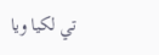تي لکيا ويا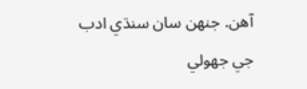آهن. جنهن سان سنڌي ادب جي جهولي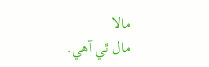مالا
مال ٿي آهي.